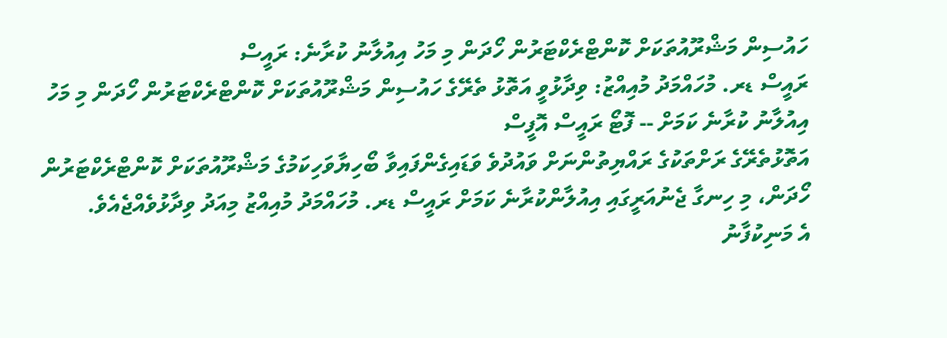ހައުސިން މަޝްރޫއުތަކަށް ކޮންޓްރެކްޓަރުން ހޯދަން މި މަހު އިއުލާނު ކުރާނެ: ރައީސް
ރައީސް ޑރ. މުހައްމަދު މުއިއްޒު: ވިދާޅުވީ އަތޮޅު ތެރޭގެ ހައުސިން މަޝްރޫއުތަކަށް ކޮންޓްރެކްޓަރުން ހޯދަން މި މަހު އިއުލާނު ކުރާނެ ކަމަށް -- ފޮޓޯ ރައީސް އޮފީސް
އަތޮޅުތެރޭގެ ރަށްތަކުގެ ރައްޔިތުންނަށް ވައުދުވެ ވަޑައިގެންފައިވާ ބޯހިޔާވަހިކަމުގެ މަޝްރޫއުތަކަށް ކޮންޓްރެކްޓަރުން ހޯދަން، މި ހިނގާ ޖެނުއަރީގައި އިއުލާންކުރާނެ ކަމަށް ރައީސް ޑރ. މުހައްމަދު މުއިއްޒު މިއަދު ވިދާޅުވެއްޖެއެވެ.
އެ މަނިކުފާނު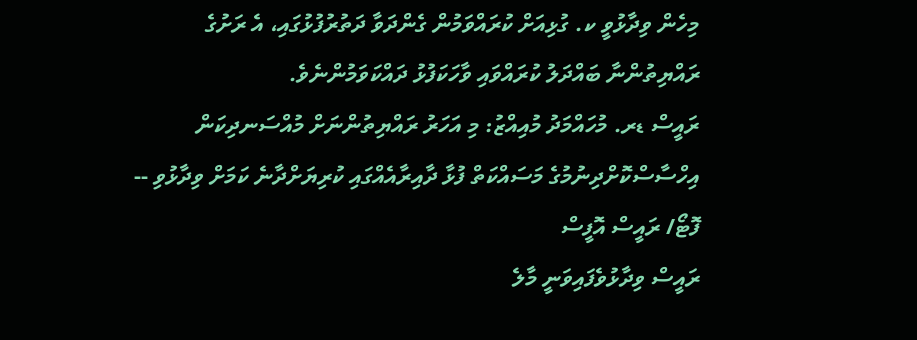މިހެން ވިދާޅުވީ ކ. ގުޅިއަށް ކުރައްވަމުން ގެންދަވާ ދަތުރުފުޅުގައި، އެ ރަށުގެ ރައްޔިތުންނާ ބައްދަލު ކުރައްވައި ވާހަކަފުޅު ދައްކަވަމުންނެވެ.
ރައީސް ޑރ. މުހައްމަދު މުއިއްޒު: މި އަހަރު ރައްޔިތުންނަށް މުއްސަނދިކަން އިހްސާސްކޮށްދިނުމުގެ މަސައްކަތް ފުޅާ ދާއިރާއެއްގައި ކުރިޔަށްދާނެ ކަމަށް ވިދާޅުވި -- ފޮޓޯ/ ރައީސް އޮފީސް
ރައީސް ވިދާޅުވެފައިވަނީ މާލެ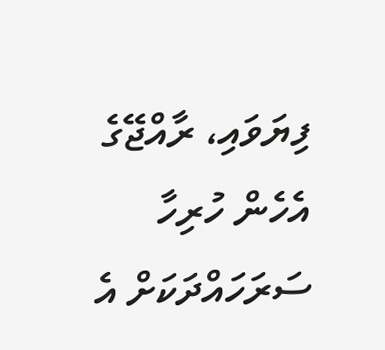ފިޔަވައި، ރާއްޖޭގެ އެހެން ހުރިހާ ސަރަހައްދަކަށް އެ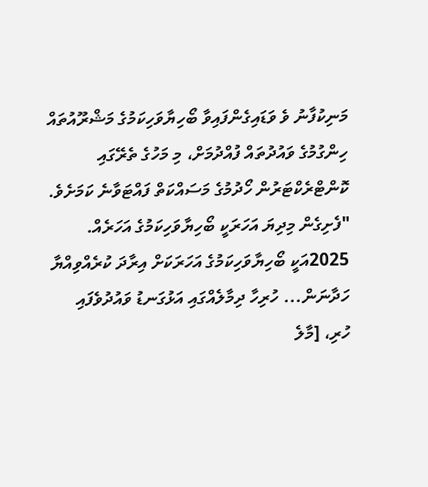މަނިކުފާނު ވެ ވަޑައިގެންފައިވާ ބޯހިޔާވަހިކަމުގެ މަޝްރޫއުތައް ހިންގުމުގެ ވައުދުތައް ފުއްދުމަށް، މި މަހުގެ ތެރޭގައި ކޮންޓްރެކްޓަރުން ހޯދުމުގެ މަސައްކަތް ފައްޓަވާނެ ކަމަށެވެ.
"ފެށިގެން މިދިޔަ އަހަރަކީ ބޯހިޔާވަހިކަމުގެ އަހަރެއް. 2025އަކީ ބޯހިޔާވަހިކަމުގެ އަހަރަކަށް އިރާދަ ކުރެއްވިއްޔާ ހަދާނަން... ހުރިހާ ދިމާލެއްގައި އަޅުގަނޑު ވައުދުވެފައި ހުރި، [މާލެ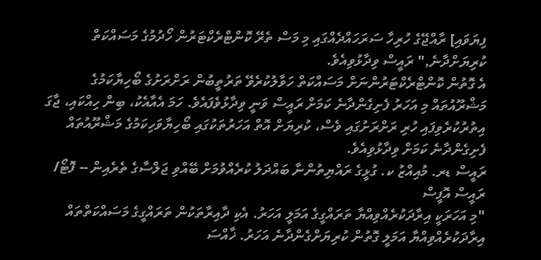ފިޔަވައި] ރާއްޖޭގެ ހުރިހާ ސަރަހައްދެއްގައި މި މަސް ތެރޭ ކޮންޓްރެކްޓަރުން ހޯދުމުގެ މަސައްކަތް ކުރިޔަށްދާނެ," ރައީސް ވިދާޅުވިއެވެ.
އެ ގޮތުން ކޮންޓްރެކްޓަރުންނަށް މަސައްކަތް ހަވާލުކުރެވޭ ތަރުތީބުން ރަށްރަށުގެ ބޯހިޔާކަމުގެ މަޝްރޫއުތައް މި އަހަރު ފެށިގެންދާނެ ކަމަށް ރައީސް ވަނީ ވިދާޅުވެފައެވެ. ހަމަ އެއާއެކު، ބިން ހިއްކައި، ޖާގަ އިތުރުކުރެވިފައި ހުރި ރަށްރަށުގައި ވެސް، ކުރިޔަށް އޮތް އަހަރުތަކުގައި ބޯހިޔާވަހިކަމުގެ މަޝްރޫއުތައް ފެށިގެންދާނެ ކަމަށް ވިދާޅުވިއެވެ.
ރައީސް ޑރ. މުއިއްޒު ކ. ގުޅީގެ ރައްޔިތުންނާ ބައްދަލު ކުރެއްވުމަށް ބޭއްވި ޖަލްސާގެ ތެރެއިން -- ފޮޓޯ/ ރައީސް އޮފީސް
"މި އަހަރަކީ އިރާދަކުރެއްވިއްޔާ ތަރައްގީގެ އަމަލީ އަހަރު. އެކި ދާއިރާތަކުން ތަރައްގީގެ މަސައްކަތްތައް އިރާދަކުރެއްވިއްޔާ އަމަލީ ގޮތުން ކުރިޔަށްގެންދާނެ އަހަރު. ޚާއްސަ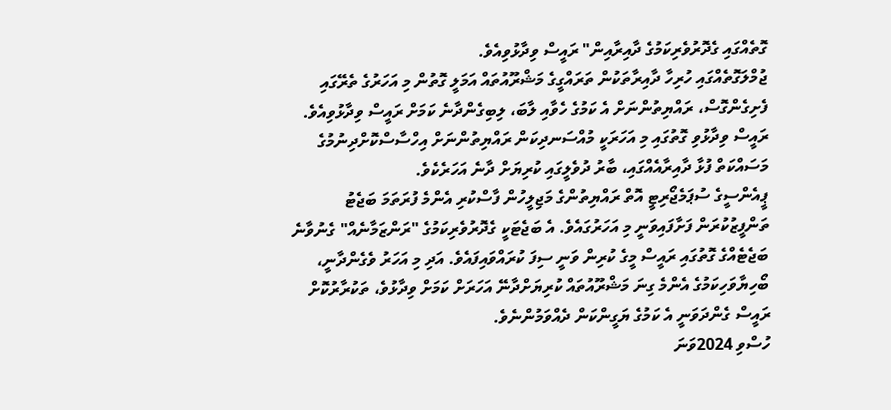ގޮތެއްގައި ގެދޮރުވެރިކަމުގެ ދާއިރާއިން" ރައީސް ވިދާޅުވިއެވެ.
ޖުމްލަގޮތެއްގައި ހުރިހާ ދާއިރާތަކުން ތަރައްގީގެ މަޝްރޫއުތައް އަމަލީ ގޮތުން މި އަހަރުގެ ތެރޭގައި ފެށިގެންގޮސް، ރައްޔިތުންނަށް އެ ކަމުގެ ހެވާއި ލާބަ، ލިބިގެންދާނެ ކަމަށް ރައީސް ވިދާޅުވިއެވެ. ރައީސް ވިދާޅުވި ގޮތުގައި މި އަހަރަކީ މުއްސަނދިކަން ރައްޔިތުންނަށް އިހްސާސްކޮށްދިނުމުގެ މަސައްކަތް ފުޅާ ދާއިރާއެއްގައި، ބާރު ދުވެލީގައި ކުރިޔަށް ދާނެ އަހަރެކެވެ.
ޕީއެންސީގެ ސުޕަމެޖޯރިޓީ އޮތް ރައްޔިތުންގެ މަޖިލީހުން ފާސްކުރި އެންމެ ފުރަތަމަ ބަޖެޓު ތަންފީޒުކުރަން ފަށާފައިވަނީ މި އަހަރުގައެވެ. އެ ބަޖެޓަކީ ގެދޮރުވެރިކަމުގެ "ރަންޒަމާނެއް" ގެނުވާނެ ބަޖެޓެއްގެ ގޮތުގައި ރައީސް މީގެ ކުރިން ވަނީ ސިފަ ކުރައްވައިފައެވެ. އަދި މި އަހަރު ވެގެންދާނީ، ބޯހިޔާވަހިކަމުގެ އެންމެ ގިނަ މަޝްރޫއުތައް ކުރިޔަށްދާނޭ އަހަރަށް ކަމަށް ވިދާޅުވެ، ތަކުރާރުކޮށް ރައީސް ގެންދަވަނީ އެ ކަމުގެ ޔަގީންކަން ދެއްވަމުންނެވެ.
ހުސްވި 2024ވަނަ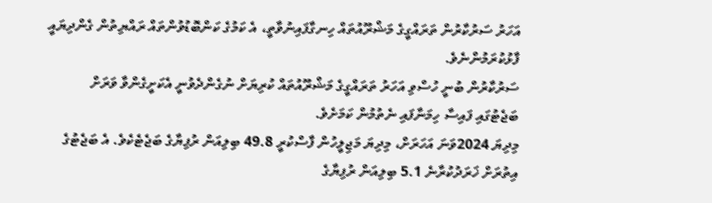އަހަރު ސަރުކާރުން ތަރައްގީގެ މަޝްރޫއުތައް ހިނގާފައިނުވާތީ، އެ ކަމުގެ ކަންބޮޑުވުންތައް ރައްޔިތުން ގެންދިޔައީ ފާޅުކުރަމުންނެވެ.
ސަރުކާރުން ބުނީ ހުސްވި އަހަރު ތަރައްގީގެ މަޝްރޫއުތައް ކުރިޔަށް ނުގެންދެވުނީ އެކަށީގެންވާ ވަރަށް ބަޖެޓުގައި ފައިސާ ހިމަނާފައި ނެތުމުން ކަމަށެވެ.
މިދިޔަ 2024ވަނަ އަހަރަށް، މިދިޔަ މަޖިލީހުން ފާސްކުރީ 49.8 ބިލިއަން ރުފިޔާގެ ބަޖެޓެކެވެ. އެ ބަޖެޓުގެ އިތުރަށް ޚަރަދުކުރާނެ 5.1 ބިލިއަން ރުފިޔާގެ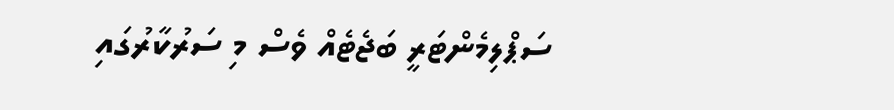ސަޕްލިމެންޓަރީ ބަޖެޓެއް ވެސް މި ސަރުކާރުގައި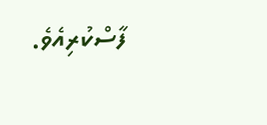ފާސްކުރިއެވެ.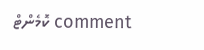comment ކޮމެންޓް